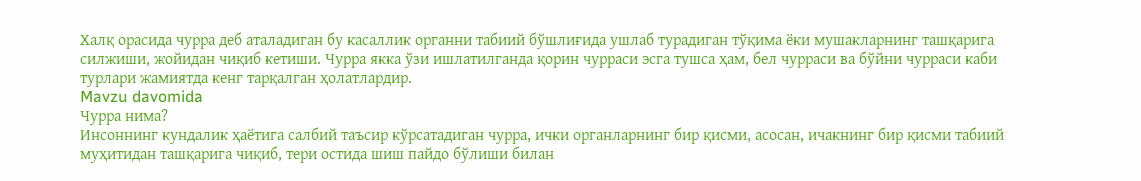Халқ орасида чурра деб аталадиган бу касаллик органни табиий бўшлиғида ушлаб турадиган тўқима ёки мушакларнинг ташқарига силжиши, жойидан чиқиб кетиши. Чурра якка ўзи ишлатилганда қорин чурраси эсга тушса ҳам, бел чурраси ва бўйни чурраси каби турлари жамиятда кенг тарқалган ҳолатлардир.
Mavzu davomida
Чурра нима?
Инсоннинг кундалик ҳаётига салбий таъсир кўрсатадиган чурра, ички органларнинг бир қисми, асосан, ичакнинг бир қисми табиий муҳитидан ташқарига чиқиб, тери остида шиш пайдо бўлиши билан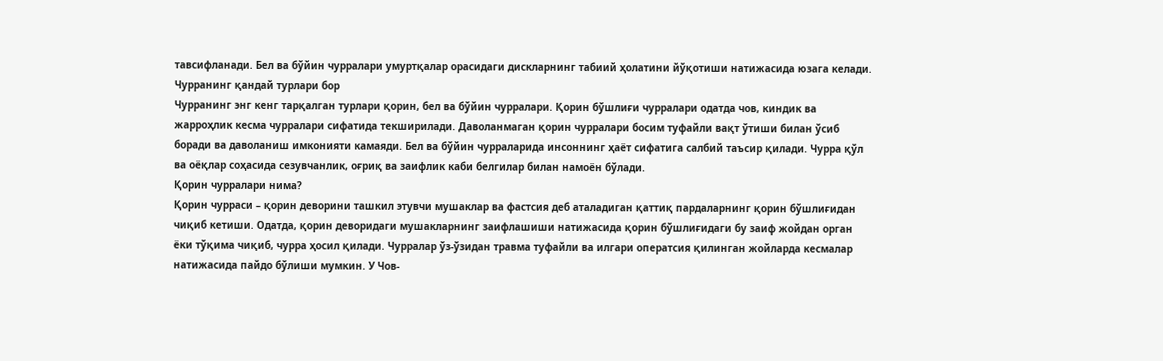тавсифланади. Бел ва бўйин чурралари умуртқалар орасидаги дискларнинг табиий ҳолатини йўқотиши натижасида юзага келади.
Чурранинг қандай турлари бор
Чурранинг энг кенг тарқалган турлари қорин, бел ва бўйин чурралари. Қорин бўшлиғи чурралари одатда чов, киндик ва жарроҳлик кесма чурралари сифатида текширилади. Даволанмаган қорин чурралари босим туфайли вақт ўтиши билан ўсиб боради ва даволаниш имконияти камаяди. Бел ва бўйин чурраларида инсоннинг ҳаёт сифатига салбий таъсир қилади. Чурра қўл ва оёқлар соҳасида сезувчанлик, оғриқ ва заифлик каби белгилар билан намоён бўлади.
Қорин чурралари нима?
Қорин чурраси – қорин деворини ташкил этувчи мушаклар ва фастсия деб аталадиган қаттиқ пардаларнинг қорин бўшлиғидан чиқиб кетиши. Одатда, қорин деворидаги мушакларнинг заифлашиши натижасида қорин бўшлиғидаги бу заиф жойдан орган ёки тўқима чиқиб, чурра ҳосил қилади. Чурралар ўз-ўзидан травма туфайли ва илгари оператсия қилинган жойларда кесмалар натижасида пайдо бўлиши мумкин. У Чов-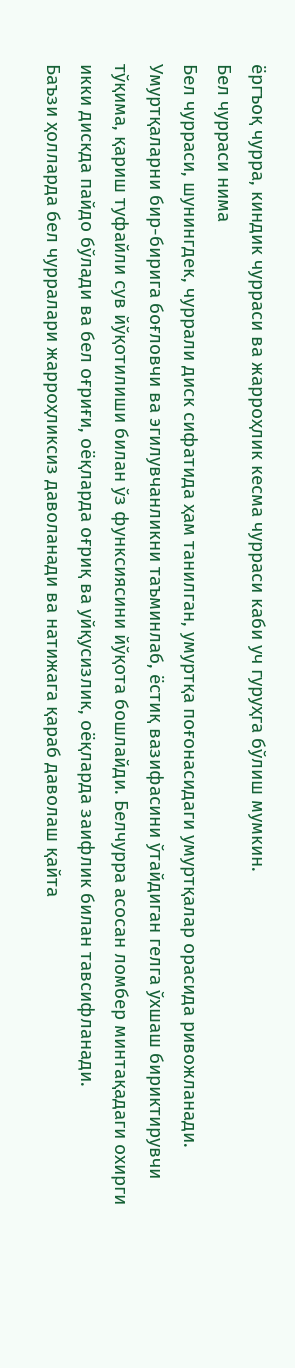ёргъоқ чурра, киндик чурраси ва жарроҳлик кесма чурраси каби уч гуруҳга бўлиш мумкин.
Бел чурраси нима
Бел чурраси, шунингдек, чуррали диск сифатида ҳам танилган, умуртқа поғонасидаги умуртқалар орасида ривожланади. Умуртқаларни бир-бирига боғловчи ва эгилувчанликни таъминлаб, ёстиқ вазифасини ўтайдиган гелга ўхшаш бириктирувчи тўқима, қариш туфайли сув йўқотилиши билан ўз функсиясини йўқота бошлайди. Белчурра асосан ломбер минтақадаги охирги икки дискда пайдо бўлади ва бел оғриғи, оёқларда оғриқ ва уйқусизлик, оёқларда заифлик билан тавсифланади.
Баъзи ҳолларда бел чурралари жарроҳликсиз даволанади ва натижага қараб даволаш қайта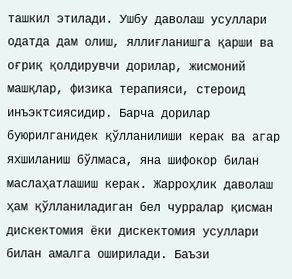ташкил этилади. Ушбу даволаш усуллари одатда дам олиш, яллиғланишга қарши ва оғриқ қолдирувчи дорилар, жисмоний машқлар, физика терапияси, стероид инъэктсиясидир. Барча дорилар буюрилганидек қўлланилиши керак ва агар яхшиланиш бўлмаса, яна шифокор билан маслаҳатлашиш керак. Жарроҳлик даволаш ҳам қўлланиладиган бел чурралар қисман дискектомия ёки дискектомия усуллари билан амалга оширилади. Баъзи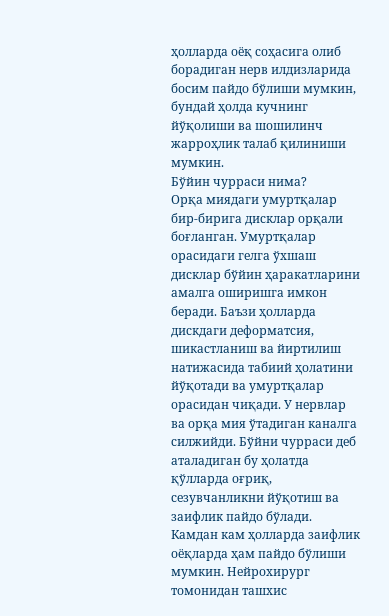ҳолларда оёқ соҳасига олиб борадиган нерв илдизларида босим пайдо бўлиши мумкин, бундай ҳолда кучнинг йўқолиши ва шошилинч жарроҳлик талаб қилиниши мумкин.
Бўйин чурраси нима?
Орқа миядаги умуртқалар бир-бирига дисклар орқали боғланган. Умуртқалар орасидаги гелга ўхшаш дисклар бўйин ҳаракатларини амалга оширишга имкон беради. Баъзи ҳолларда дискдаги деформатсия, шикастланиш ва йиртилиш натижасида табиий ҳолатини йўқотади ва умуртқалар орасидан чиқади. У нервлар ва орқа мия ўтадиган каналга силжийди. Бўйни чурраси деб аталадиган бу ҳолатда қўлларда оғриқ, сезувчанликни йўқотиш ва заифлик пайдо бўлади. Камдан кам ҳолларда заифлик оёқларда ҳам пайдо бўлиши мумкин. Нейрохирург томонидан ташхис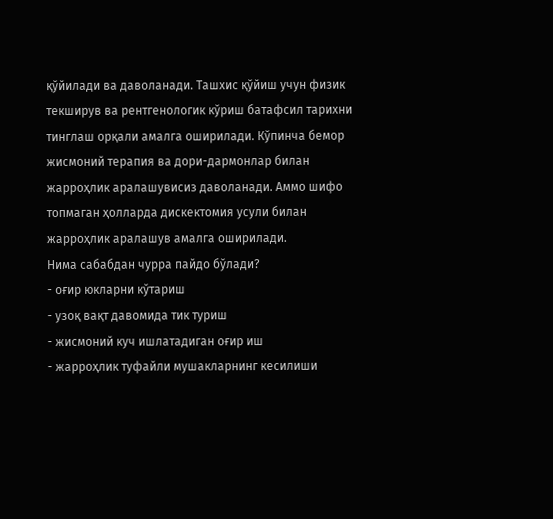қўйилади ва даволанади. Ташхис қўйиш учун физик текширув ва рентгенологик кўриш батафсил тарихни тинглаш орқали амалга оширилади. Кўпинча бемор жисмоний терапия ва дори-дармонлар билан жарроҳлик аралашувисиз даволанади. Аммо шифо топмаган ҳолларда дискектомия усули билан жарроҳлик аралашув амалга оширилади.
Нима сабабдан чурра пайдо бўлади?
- оғир юкларни кўтариш
- узоқ вақт давомида тик туриш
- жисмоний куч ишлатадиган оғир иш
- жарроҳлик туфайли мушакларнинг кесилиши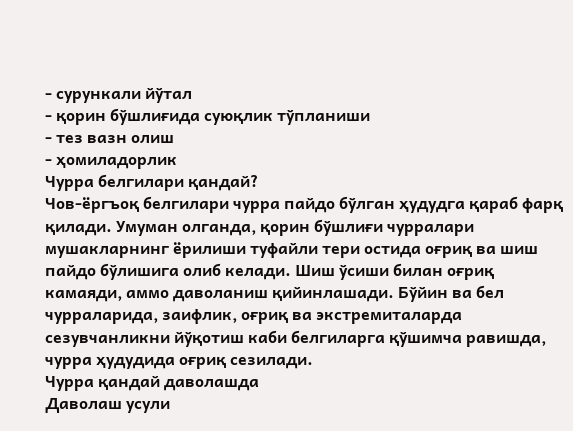- сурункали йўтал
- қорин бўшлиғида суюқлик тўпланиши
- тез вазн олиш
- ҳомиладорлик
Чурра белгилари қандай?
Чов-ёргъоқ белгилари чурра пайдо бўлган ҳудудга қараб фарқ қилади. Умуман олганда, қорин бўшлиғи чурралари мушакларнинг ёрилиши туфайли тери остида оғриқ ва шиш пайдо бўлишига олиб келади. Шиш ўсиши билан оғриқ камаяди, аммо даволаниш қийинлашади. Бўйин ва бел чурраларида, заифлик, оғриқ ва экстремиталарда сезувчанликни йўқотиш каби белгиларга қўшимча равишда, чурра ҳудудида оғриқ сезилади.
Чурра қандай даволашда
Даволаш усули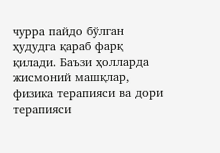чурра пайдо бўлган ҳудудга қараб фарқ қилади. Баъзи ҳолларда жисмоний машқлар, физика терапияси ва дори терапияси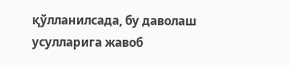қўлланилсада, бу даволаш усулларига жавоб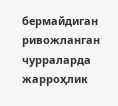бермайдиган ривожланган чурраларда жарроҳлик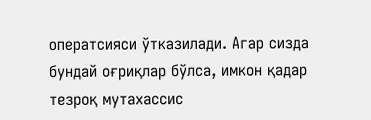оператсияси ўтказилади. Агар сизда бундай оғриқлар бўлса, имкон қадар тезроқ мутахассис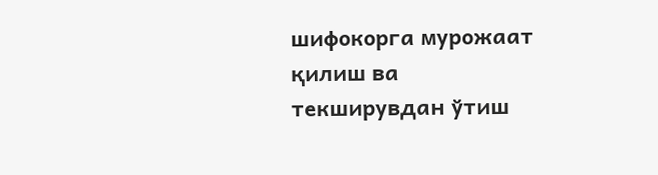шифокорга мурожаат қилиш ва текширувдан ўтиш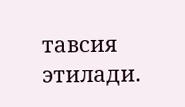тавсия этилади.